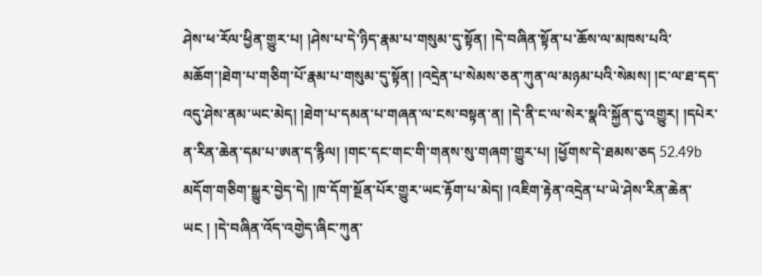ཤེས་ཕ་རོལ་ཕྱིན་གྱུར་པ། །ཤེས་པ་དེ་ཉིད་རྣམ་པ་གསུམ་དུ་སྟོན། །དེ་བཞིན་སྟོན་པ་ཆོས་ལ་མཁས་པའི་མཆོག་།ཐེག་པ་གཅིག་པོ་རྣམ་པ་གསུམ་དུ་སྟོན། །འདྲེན་པ་སེམས་ཅན་ཀུན་ལ་མཉམ་པའི་སེམས། །ང་ལ་ཐ་དད་འདུ་ཤེས་ནམ་ཡང་མེད། །ཐེག་པ་དམན་པ་གཞན་ལ་ངས་བསྟན་ན། །དེ་ནི་ང་ལ་སེར་སྣའི་སྐྱོན་དུ་འགྱུར། །དཔེར་ན་རིན་ཆེན་དམ་པ་ཨན་ད་རྙིལ། །གང་དང་གང་གི་གནས་སུ་གཞག་གྱུར་པ། །ཕྱོགས་དེ་ཐམས་ཅད 52.49b མདོག་གཅིག་སྒྱུར་བྱེད་དེ། །ཁ་དོག་སྔོན་པོར་གྱུར་ཡང་རྟོག་པ་མེད། །འཇིག་རྟེན་འདྲེན་པ་ཡེ་ཤེས་རིན་ཆེན་ཡང ། །དེ་བཞིན་འོད་འགྱེད་ཞིང་ཀུན་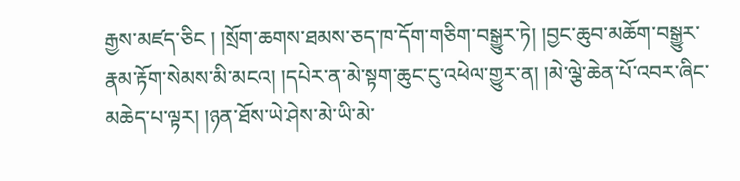རྒྱས་མཛད་ཅིང ། །སྲོག་ཆགས་ཐམས་ཅད་ཁ་དོག་གཅིག་བསྒྱུར་ཏེ། །བྱང་ཆུབ་མཆོག་བསྒྱུར་རྣམ་རྟོག་སེམས་མི་མངའ། །དཔེར་ན་མེ་སྟག་ཆུང་ངུ་འཕེལ་གྱུར་ན། །མེ་ལྕེ་ཆེན་པོ་འབར་ཞིང་མཆེད་པ་ལྟར། །ཉན་ཐོས་ཡེ་ཤེས་མེ་ཡི་མེ་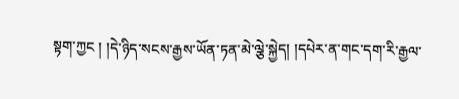སྟག་ཀྱང ། །དེ་ཉིད་སངས་རྒྱས་ཡོན་ཏན་མེ་ལྕེ་སྐྱེད། །དཔེར་ན་གང་དག་རི་རྒྱལ་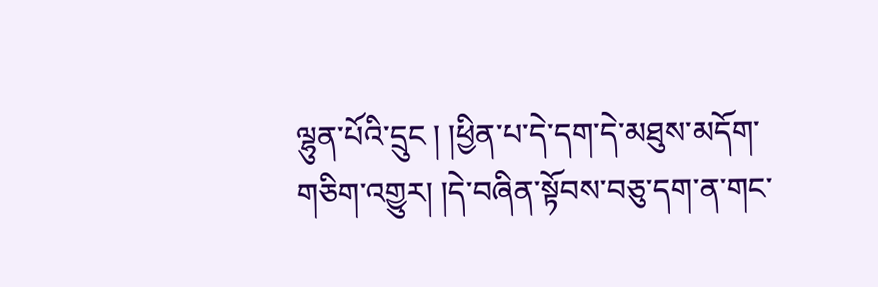ལྷུན་པོའི་དྲུང ། །ཕྱིན་པ་དེ་དག་དེ་མཐུས་མདོག་གཅིག་འགྱུར། །དེ་བཞིན་སྟོབས་བཅུ་དག་ན་གང་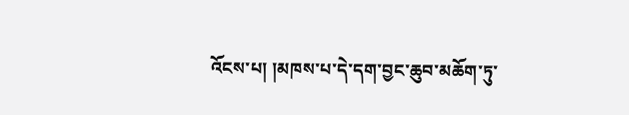འོངས་པ། །མཁས་པ་དེ་དག་བྱང་ཆུབ་མཆོག་ཏུ་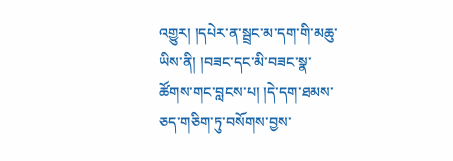འགྱུར། །དཔེར་ན་སྦྲང་མ་དག་གི་མཆུ་ཡིས་ནི། །བཟང་དང་མི་བཟང་སྣ་ཚོགས་གང་བླངས་པ། །དེ་དག་ཐམས་ཅད་གཅིག་ཏུ་བསོགས་བྱས་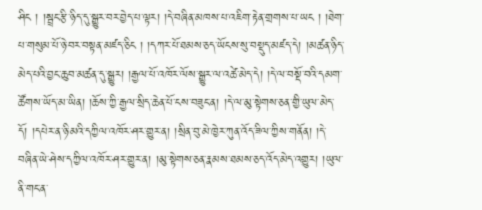ཤིང ། །སྦྲང་རྩི་ཉིད་དུ་སྒྱུར་བར་བྱེད་པ་ལྟར། །དེ་བཞིན་མཁས་པ་འཇིག་རྟེན་གྲགས་པ་ཡང ། །ཐེག་པ་གསུམ་པོ་ཉེ་བར་བསྟན་མཛད་ཅིང ། །དཀར་པོ་ཐམས་ཅད་ཡོངས་སུ་བསྡུད་མཛད་དེ། །མཚན་ཉིད་མེད་པའི་བྱང་ཆུབ་མཚན་དུ་སྒྱུར། །རྒྱལ་པོ་འཁོར་ལོས་སྒྱུར་ལ་འཚེ་མེད་དེ། །དེ་ལ་བསྡོ་བའི་དམག་ཚོགས་ཡོད་མ་ཡིན། །ཆོས་ཀྱི་རྒྱལ་སྲིད་ཆེན་པོ་ངས་བཟུང་ན། །དེ་ལ་མུ་སྟེགས་ཅན་གྱི་ཡུལ་མེད་དོ། །དཔེར་ན་ཉི་མའི་དཀྱིལ་འཁོར་ཤར་གྱུར་ན། །སྲིན་བུ་མེ་ཁྱེར་ཀུན་འོད་ཟིལ་ཀྱིས་གནོན། །དེ་བཞིན་ཡེ་ཤེས་དཀྱིལ་འཁོར་ཤར་གྱུར་ན། །མུ་སྟེགས་ཅན་རྣམས་ཐམས་ཅད་འོད་མེད་འགྱུར། །ཡུལ་ནི་གང་ན་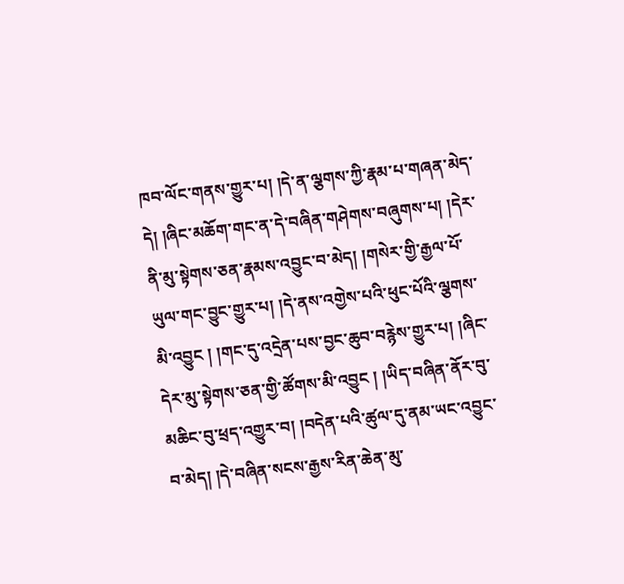ཁབ་ལོང་གནས་གྱུར་པ། །དེ་ན་ལྕགས་ཀྱི་རྣམ་པ་གཞན་མེད་དེ། །ཞིང་མཆོག་གང་ན་དེ་བཞིན་གཤེགས་བཞུགས་པ། །དེར་ནི་མུ་སྟེགས་ཅན་རྣམས་འབྱུང་བ་མེད། །གསེར་གྱི་རྒྱལ་པོ་ཡུལ་གང་བྱུང་གྱུར་པ། །དེ་ནས་འགྱེས་པའི་ཕུང་པོའི་ལྕགས་མི་འབྱུང ། །གང་དུ་འདྲེན་པས་བྱང་ཆུབ་བརྙེས་གྱུར་པ། །ཞིང་དེར་མུ་སྟེགས་ཅན་གྱི་ཚོགས་མི་འབྱུང ། །ཡིད་བཞིན་ནོར་བུ་མཆིང་བུ་ཕྲད་འགྱུར་བ། །བདེན་པའི་ཚུལ་དུ་ནམ་ཡང་འབྱུང་བ་མེད། །དེ་བཞིན་སངས་རྒྱས་རིན་ཆེན་མུ་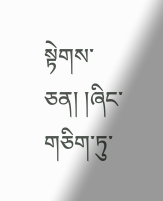སྟེགས་ཅན། །ཞིང་གཅིག་ཏུ་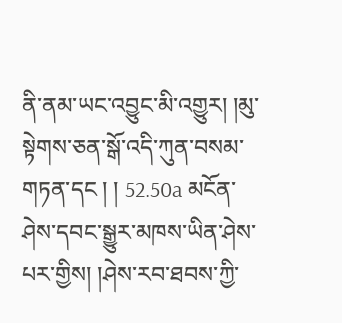ནི་ནམ་ཡང་འབྱུང་མི་འགྱུར། །མུ་སྟེགས་ཅན་སྒོ་འདི་ཀུན་བསམ་གཏན་དང ། ། 52.50a མངོན་ཤེས་དབང་སྒྱུར་མཁས་ཡིན་ཤེས་པར་གྱིས། །ཤེས་རབ་ཐབས་ཀྱི་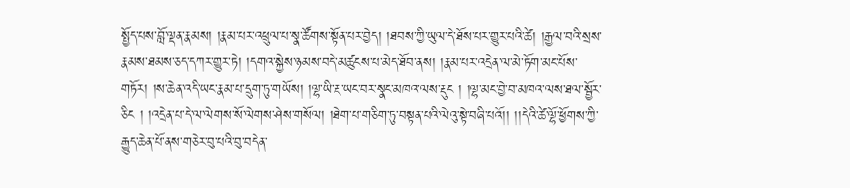སྤྱོད་པས་བློ་ལྡན་རྣམས། །རྣམ་པར་འཕྲུལ་པ་སྣ་ཚོགས་སྟོན་པར་བྱེད། །ཐབས་ཀྱི་ཡུལ་དེ་ཐོས་པར་གྱུར་པའི་ཚེ། །རྒྱལ་བའི་སྲས་རྣམས་ཐམས་ཅད་དཀར་གྱུར་ཏེ། །དགའ་སྐྱེས་ཉམས་བདེ་མཚུངས་པ་མེད་ཐོབ་ནས། །རྣམ་པར་འདྲེན་ལ་མེ་ཏོག་མང་པོས་གཏོར། །ས་ཆེན་འདི་ཡང་རྣམ་པ་དྲུག་ཏུ་གཡོས། །ལྷ་ཡི་རྔ་ཡང་བར་སྣང་མཁའ་ལས་རྡུང ། །ལྷ་མང་བྱེ་བ་མཁའ་ལས་ཐལ་སྦྱོར་ཅིང ། །འདྲེན་པ་དེ་ལ་ལེགས་སོ་ལེགས་ཤེས་གསོལ། །ཐེག་པ་གཅིག་ཏུ་བསྟན་པའི་ལེའུ་སྟེ་བཞི་པའོ།། །།དེའི་ཚེ་ལྷོ་ཕྱོགས་ཀྱི་རྒྱུད་ཆེན་པོ་ནས་གཅེར་བུ་པའི་བུ་བདེན་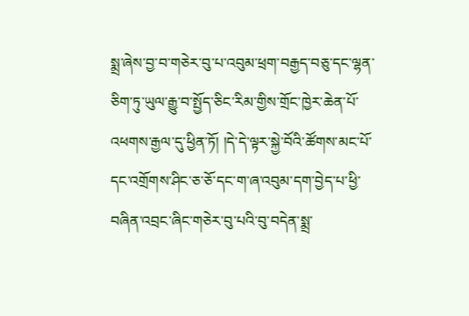སྨྲ་ཞེས་བྱ་བ་གཅེར་བུ་པ་འབུམ་ཕྲག་བརྒྱད་བཅུ་དང་ལྷན་ཅིག་ཏུ་ཡུལ་རྒྱུ་བ་སྤྱོད་ཅིང་རིམ་གྱིས་གྲོང་ཁྱེར་ཆེན་པོ་འཕགས་རྒྱལ་དུ་ཕྱིན་ཏོ། །དེ་དེ་ལྟར་སྐྱེ་བོའི་ཚོགས་མང་པོ་དང་འགྲོགས་ཤིང་ཅ་ཅོ་དང་ག་ཞ་འབུམ་དག་བྱེད་པ་ཕྱི་བཞིན་འབྲང་ཞིང་གཅེར་བུ་པའི་བུ་བདེན་སྨྲ་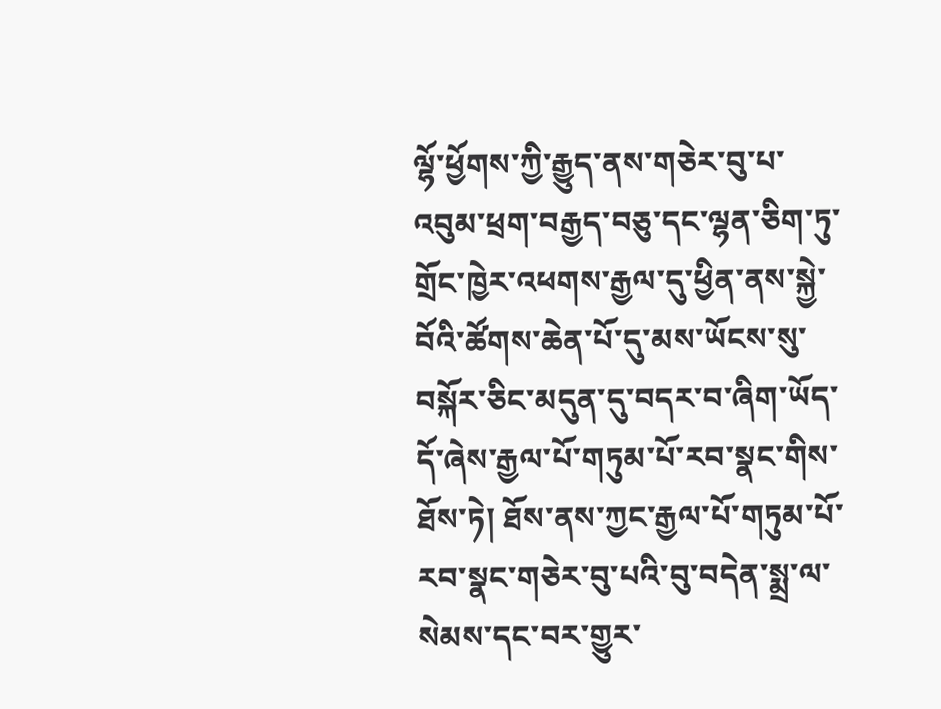ལྷོ་ཕྱོགས་ཀྱི་རྒྱུད་ནས་གཅེར་བུ་པ་འབུམ་ཕྲག་བརྒྱད་བཅུ་དང་ལྷན་ཅིག་ཏུ་གྲོང་ཁྱེར་འཕགས་རྒྱལ་དུ་ཕྱིན་ནས་སྐྱེ་བོའི་ཚོགས་ཆེན་པོ་དུ་མས་ཡོངས་སུ་བསྐོར་ཅིང་མདུན་དུ་བདར་བ་ཞིག་ཡོད་དོ་ཞེས་རྒྱལ་པོ་གཏུམ་པོ་རབ་སྣང་གིས་ཐོས་ཏེ། ཐོས་ནས་ཀྱང་རྒྱལ་པོ་གཏུམ་པོ་རབ་སྣང་གཅེར་བུ་པའི་བུ་བདེན་སྨྲ་ལ་སེམས་དང་བར་གྱུར་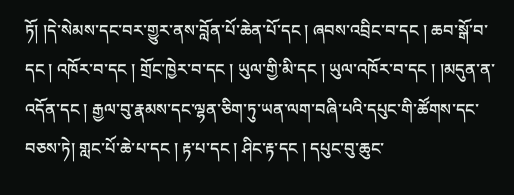ཏོ། །དེ་སེམས་དང་བར་གྱུར་ནས་བློན་པོ་ཆེན་པོ་དང ། ཞབས་འབྲིང་བ་དང ། ཆབ་སྒོ་བ་དང ། འཁོར་བ་དང ། གྲོང་ཁྱེར་བ་དང ། ཡུལ་གྱི་མི་དང ། ཡུལ་འཁོར་བ་དང ། །མདུན་ན་འདོན་དང ། རྒྱལ་བུ་རྣམས་དང་ལྷན་ཅིག་ཏུ་ཡན་ལག་བཞི་པའི་དཔུང་གི་ཚོགས་དང་བཅས་ཏེ། གླང་པོ་ཆེ་པ་དང ། རྟ་པ་དང ། ཤིང་རྟ་དང ། དཔུང་བུ་ཆུང་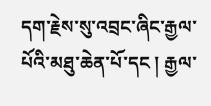དག་རྗེས་སུ་འབྲང་ཞིང་རྒྱལ་པོའི་མཐུ་ཆེན་པོ་དང ། རྒྱལ་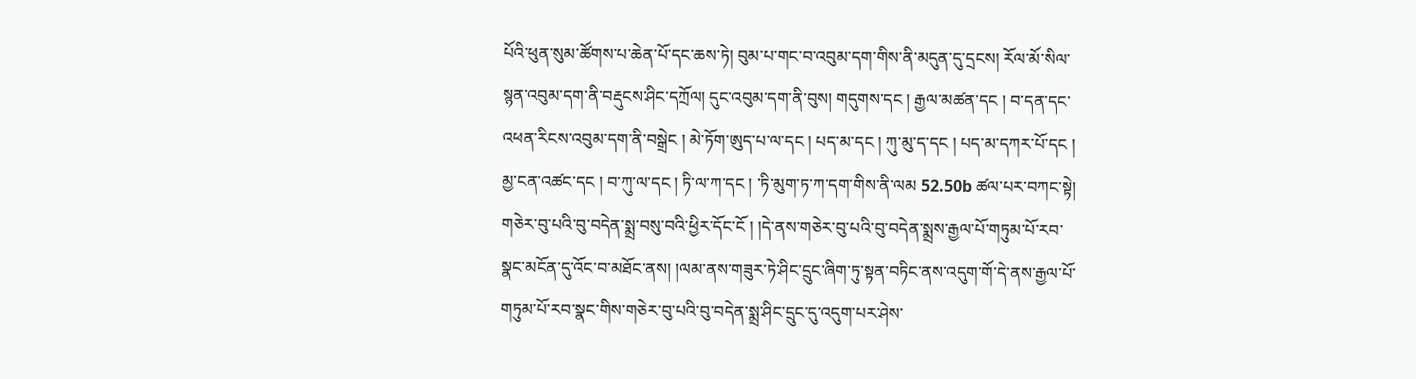པོའི་ཕུན་སུམ་ཚོགས་པ་ཆེན་པོ་དང་ཆས་ཏེ། བུམ་པ་གང་བ་འབུམ་དག་གིས་ནི་མདུན་དུ་དྲངས། རོལ་མོ་སིལ་སྙན་འབུམ་དག་ནི་བརྡུངས་ཤིང་དཀྲོལ། དུང་འབུམ་དག་ནི་བུས། གདུགས་དང ། རྒྱལ་མཚན་དང ། བ་དན་དང་འཕན་རིངས་འབུམ་དག་ནི་བསྒྲེང ། མེ་ཏོག་ཨུད་པ་ལ་དང ། པད་མ་དང ། ཀུ་མུ་ད་དང ། པད་མ་དཀར་པོ་དང ། མྱ་ངན་འཚང་དང ། བ་ཀུ་ལ་དང ། ཏི་ལ་ཀ་དང ། ་ཏི་མུག་ཏ་ཀ་དག་གིས་ནི་ལམ 52.50b ཚལ་པར་བཀང་སྟེ། གཅེར་བུ་པའི་བུ་བདེན་སྨྲ་བསུ་བའི་ཕྱིར་དོང་ངོ ། །དེ་ནས་གཅེར་བུ་པའི་བུ་བདེན་སྨྲས་རྒྱལ་པོ་གཏུམ་པོ་རབ་སྣང་མངོན་དུ་འོང་བ་མཐོང་ནས། །ལམ་ནས་གཟུར་ཏེ་ཤིང་དྲུང་ཞིག་ཏུ་སྟན་བཏིང་ནས་འདུག་གོ་དེ་ནས་རྒྱལ་པོ་གཏུམ་པོ་རབ་སྣང་གིས་གཅེར་བུ་པའི་བུ་བདེན་སྨྲ་ཤིང་དྲུང་དུ་འདུག་པར་ཤེས་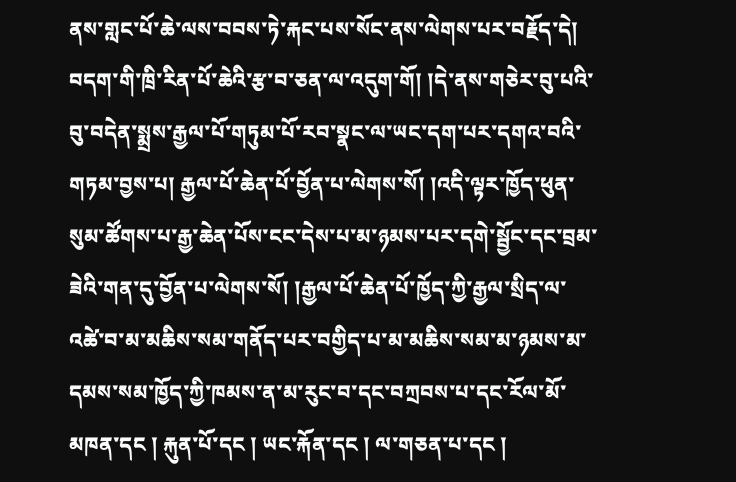ནས་གླང་པོ་ཆེ་ལས་བབས་ཏེ་རྐང་པས་སོང་ནས་ལེགས་པར་བརྗོད་དེ། བདག་གི་ཁྲི་རིན་པོ་ཆེའི་རྩ་བ་ཅན་ལ་འདུག་གོ། །དེ་ནས་གཅེར་བུ་པའི་བུ་བདེན་སྨྲས་རྒྱལ་པོ་གཏུམ་པོ་རབ་སྣང་ལ་ཡང་དག་པར་དགའ་བའི་གཏམ་བྱས་པ། རྒྱལ་པོ་ཆེན་པོ་བྱོན་པ་ལེགས་སོ། །འདི་ལྟར་ཁྱོད་ཕུན་སུམ་ཚོགས་པ་རྒྱ་ཆེན་པོས་ངང་དེས་པ་མ་ཉམས་པར་དགེ་སྦྱོང་དང་བྲམ་ཟེའི་གན་དུ་བྱོན་པ་ལེགས་སོ། །རྒྱལ་པོ་ཆེན་པོ་ཁྱོད་ཀྱི་རྒྱལ་སྲིད་ལ་འཚེ་བ་མ་མཆིས་སམ་གནོད་པར་བགྱིད་པ་མ་མཆིས་སམ་མ་ཉམས་མ་དམས་སམ་ཁྱོད་ཀྱི་ཁམས་ན་མ་རུང་བ་དང་བཀྲབས་པ་དང་རོལ་མོ་མཁན་དང ། རྐུན་པོ་དང ། ཡང་རྐོན་དང ། ལ་གཅན་པ་དང །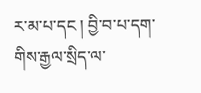ར་མ་པ་དང ། བྱི་བ་པ་དག་གིས་རྒྱལ་སྲིད་ལ་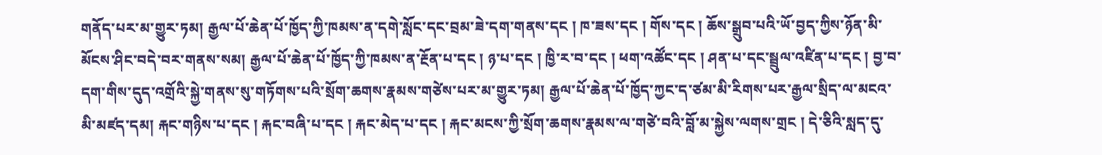གནོད་པར་མ་གྱུར་ཏམ། རྒྱལ་པོ་ཆེན་པོ་ཁྱོད་ཀྱི་ཁམས་ན་དགེ་སློང་དང་བྲམ་ཟེ་དག་གནས་དང ། ཁ་ཟས་དང ། གོས་དང ། ཆོས་སྒྲུབ་པའི་ཡོ་བྱད་ཀྱིས་ཉོན་མི་མོངས་ཤིང་བདེ་བར་གནས་སམ། རྒྱལ་པོ་ཆེན་པོ་ཁྱོད་ཀྱི་ཁམས་ན་རྔོན་པ་དང ། ཉ་པ་དང ། ཁྱི་ར་བ་དང ། ཕག་འཚོང་དང ། ཤན་པ་དང་སྦྲུལ་འཛིན་པ་དང ། བྱ་བ་དག་གིས་དུད་འགྲོའི་སྐྱེ་གནས་སུ་གཏོགས་པའི་སྲོག་ཆགས་རྣམས་གཙེས་པར་མ་གྱུར་ཏམ། རྒྱལ་པོ་ཆེན་པོ་ཁྱོད་ཀྱང་ད་ཙམ་མི་རིགས་པར་རྒྱལ་སྲིད་ལ་མངའ་མི་མཛད་དམ། རྐང་གཉིས་པ་དང ། རྐང་བཞི་པ་དང ། རྐང་མེད་པ་དང ། རྐང་མངས་ཀྱི་སྲོག་ཆགས་རྣམས་ལ་གཙེ་བའི་བློ་མ་སྐྱེས་ལགས་གྲང ། དེ་ཅིའི་སླད་དུ་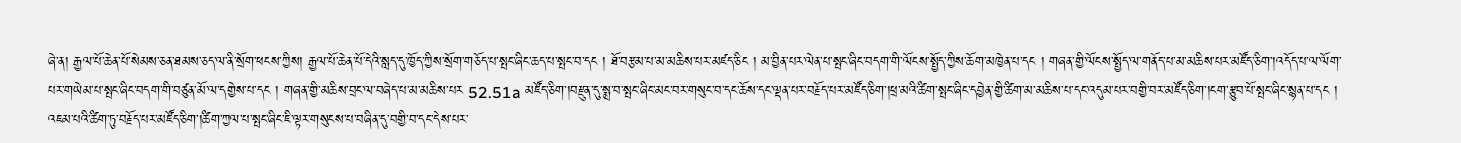ཞེ་ན། རྒྱལ་པོ་ཆེན་པོ་སེམས་ཅན་ཐམས་ཅད་ལ་ནི་སྲོག་ཕངས་ཀྱིས། རྒྱལ་པོ་ཆེན་པོ་དེའི་སླད་དུ་ཁྱོད་ཀྱིས་སྲོག་གཅོད་པ་སྤང་ཞིང་ཆད་པ་སྤང་བ་དང ། ཐོ་བརྩམ་པ་མ་མཆིས་པར་མཛད་ཅིང ། མ་བྱིན་པར་ལེན་པ་སྤང་ཞིང་བདག་གི་ལོངས་སྤྱོད་ཀྱིས་ཆོག་མཁྱེན་པ་དང ། གཞན་གྱི་ལོངས་སྤྱོད་ལ་གནོད་པ་མ་མཆིས་པར་མཛོད་ཅིག་།འདོད་པ་ལ་ལོག་པར་གཡེམ་པ་སྤང་ཞིང་བདག་གི་བཙུན་མོ་ལ་དགྱེས་པ་དང ། གཞན་གྱི་མཆིས་བྲང་ལ་བཞེད་པ་མ་མཆིས་པར 52.51a མཛོད་ཅིག་།བརྫུན་དུ་སྨྲ་བ་སྤང་ཞིང་མང་བར་གསུང་བ་དང་ཆོས་དང་ལྡན་པར་བརྗོད་པར་མཛོད་ཅིག་།ཕྲ་མའི་ཚིག་སྤང་ཞིང་དབྱེན་གྱི་ཚིག་མ་མཆིས་པ་དང་འདུམ་པར་བགྱི་བར་མཛོད་ཅིག་།ངག་རྩུབ་པོ་སྤང་ཞིང་སྙན་པ་དང ། འཇམ་པའི་ཚིག་ཏུ་བརྗོད་པར་མཛོད་ཅིག་།ཚིག་ཀྱལ་པ་སྤང་ཞིང་ཇི་ལྟར་གསུངས་པ་བཞིན་དུ་བགྱི་བ་དང་དེས་པར་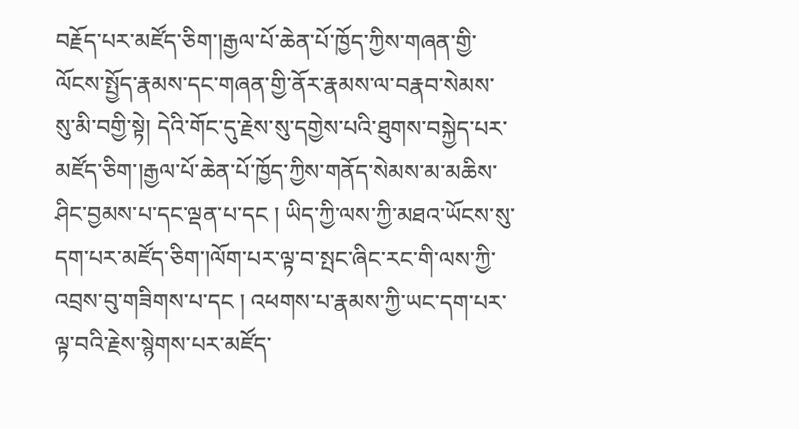བརྗོད་པར་མཛོད་ཅིག་།རྒྱལ་པོ་ཆེན་པོ་ཁྱོད་ཀྱིས་གཞན་གྱི་ལོངས་སྤྱོད་རྣམས་དང་གཞན་གྱི་ནོར་རྣམས་ལ་བརྣབ་སེམས་སུ་མི་བགྱི་སྟེ། དེའི་གོང་དུ་རྗེས་སུ་དགྱེས་པའི་ཐུགས་བསྐྱེད་པར་མཛོད་ཅིག་།རྒྱལ་པོ་ཆེན་པོ་ཁྱོད་ཀྱིས་གནོད་སེམས་མ་མཆིས་ཤིང་བྱམས་པ་དང་ལྡན་པ་དང ། ཡིད་ཀྱི་ལས་ཀྱི་མཐའ་ཡོངས་སུ་དག་པར་མཛོད་ཅིག་།ལོག་པར་ལྟ་བ་སྤང་ཞིང་རང་གི་ལས་ཀྱི་འབྲས་བུ་གཟིགས་པ་དང ། འཕགས་པ་རྣམས་ཀྱི་ཡང་དག་པར་ལྟ་བའི་རྗེས་སྙེགས་པར་མཛོད་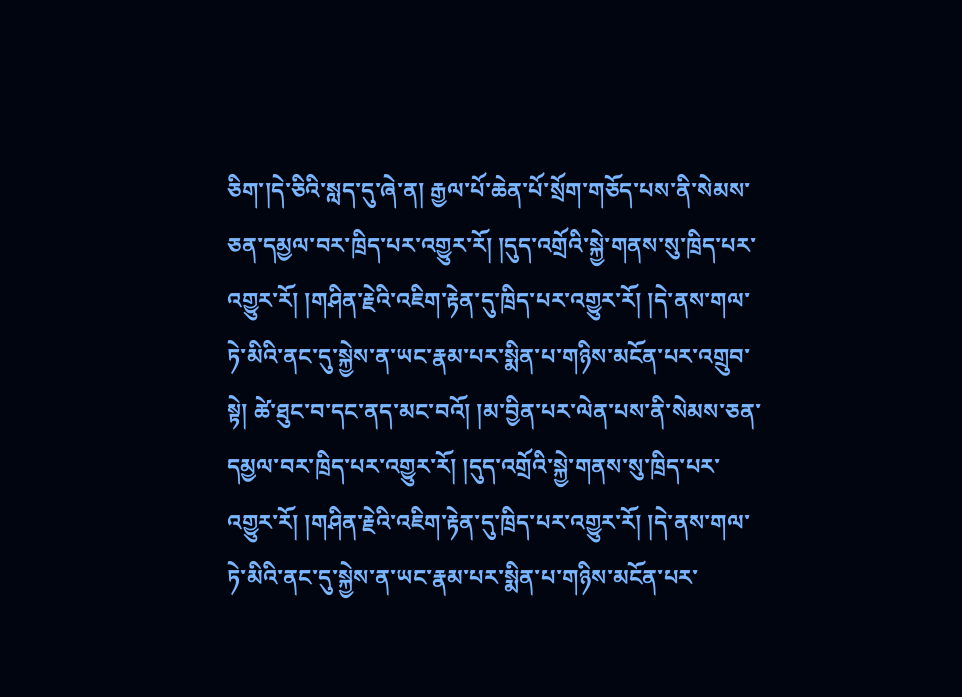ཅིག་།དེ་ཅིའི་སླད་དུ་ཞེ་ན། རྒྱལ་པོ་ཆེན་པོ་སྲོག་གཅོད་པས་ནི་སེམས་ཅན་དམྱལ་བར་ཁྲིད་པར་འགྱུར་རོ། །དུད་འགྲོའི་སྐྱེ་གནས་སུ་ཁྲིད་པར་འགྱུར་རོ། །གཤིན་རྗེའི་འཇིག་རྟེན་དུ་ཁྲིད་པར་འགྱུར་རོ། །དེ་ནས་གལ་ཏེ་མིའི་ནང་དུ་སྐྱེས་ན་ཡང་རྣམ་པར་སྨིན་པ་གཉིས་མངོན་པར་འགྲུབ་སྟེ། ཚེ་ཐུང་བ་དང་ནད་མང་བའོ། །མ་བྱིན་པར་ལེན་པས་ནི་སེམས་ཅན་དམྱལ་བར་ཁྲིད་པར་འགྱུར་རོ། །དུད་འགྲོའི་སྐྱེ་གནས་སུ་ཁྲིད་པར་འགྱུར་རོ། །གཤིན་རྗེའི་འཇིག་རྟེན་དུ་ཁྲིད་པར་འགྱུར་རོ། །དེ་ནས་གལ་ཏེ་མིའི་ནང་དུ་སྐྱེས་ན་ཡང་རྣམ་པར་སྨིན་པ་གཉིས་མངོན་པར་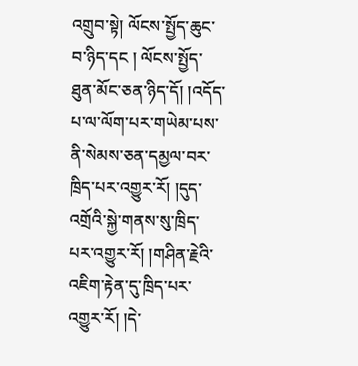འགྲུབ་སྟེ། ལོངས་སྤྱོད་ཆུང་བ་ཉིད་དང ། ལོངས་སྤྱོད་ཐུན་མོང་ཅན་ཉིད་དོ། །འདོད་པ་ལ་ལོག་པར་གཡེམ་པས་ནི་སེམས་ཅན་དམྱལ་བར་ཁྲིད་པར་འགྱུར་རོ། །དུད་འགྲོའི་སྐྱེ་གནས་སུ་ཁྲིད་པར་འགྱུར་རོ། །གཤིན་རྗེའི་འཇིག་རྟེན་དུ་ཁྲིད་པར་འགྱུར་རོ། །དེ་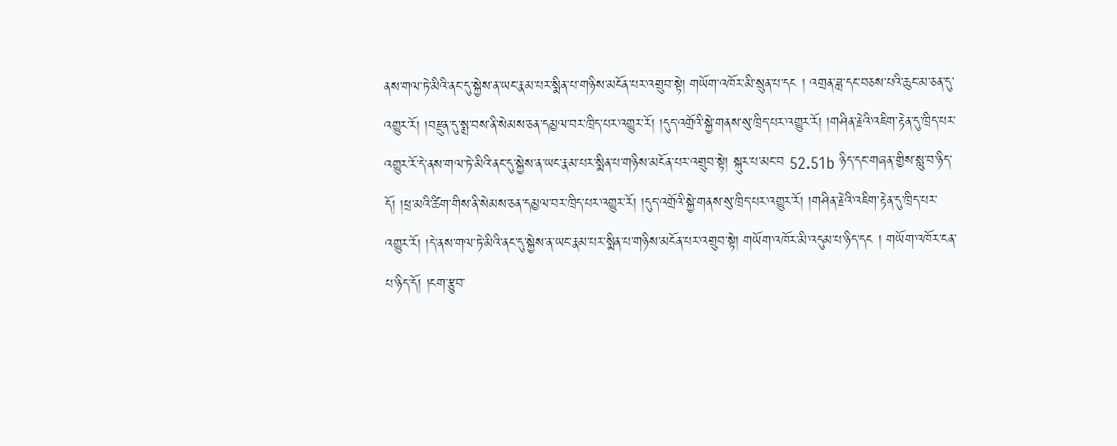ནས་གལ་ཏེ་མིའི་ནང་དུ་སྐྱེས་ན་ཡང་རྣམ་པར་སྨིན་པ་གཉིས་མངོན་པར་འགྲུབ་སྟེ། གཡོག་འཁོར་མི་སྲུན་པ་དང ། འགྲན་ཟླ་དང་བཅས་པའི་ཆུང་མ་ཅན་དུ་འགྱུར་རོ། །བརྫུན་དུ་སྨྲ་བས་ནི་སེམས་ཅན་དམྱལ་བར་ཁྲིད་པར་འགྱུར་རོ། །དུད་འགྲོའི་སྐྱེ་གནས་སུ་ཁྲིད་པར་འགྱུར་རོ། །གཤིན་རྗེའི་འཇིག་རྟེན་དུ་ཁྲིད་པར་འགྱུར་རོ་དེ་ནས་གལ་ཏེ་མིའི་ནང་དུ་སྐྱེས་ན་ཡང་རྣམ་པར་སྨིན་པ་གཉིས་མངོན་པར་འགྲུབ་སྟེ། སྐུར་པ་མང་བ 52.51b ཉིད་དང་གཞན་གྱིས་སླུ་བ་ཉིད་དོ། །ཕྲ་མའི་ཚིག་གིས་ནི་སེམས་ཅན་དམྱལ་བར་ཁྲིད་པར་འགྱུར་རོ། །དུད་འགྲོའི་སྐྱེ་གནས་སུ་ཁྲིད་པར་འགྱུར་རོ། །གཤིན་རྗེའི་འཇིག་རྟེན་དུ་ཁྲིད་པར་འགྱུར་རོ། །དེ་ནས་གལ་ཏེ་མིའི་ནང་དུ་སྐྱེས་ན་ཡང་རྣམ་པར་སྨིན་པ་གཉིས་མངོན་པར་འགྲུབ་སྟེ། གཡོག་འཁོར་མི་འདུམ་པ་ཉིད་དང ། གཡོག་འཁོར་ངན་པ་ཉིད་དོ། །ངག་རྩུབ་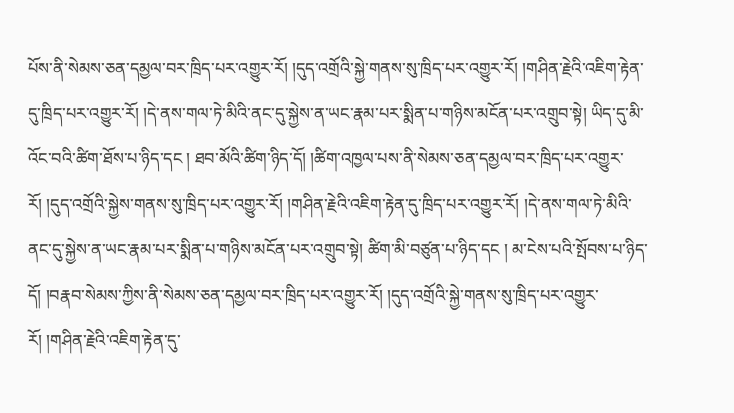པོས་ནི་སེམས་ཅན་དམྱལ་བར་ཁྲིད་པར་འགྱུར་རོ། །དུད་འགྲོའི་སྐྱེ་གནས་སུ་ཁྲིད་པར་འགྱུར་རོ། །གཤིན་རྗེའི་འཇིག་རྟེན་དུ་ཁྲིད་པར་འགྱུར་རོ། །དེ་ནས་གལ་ཏེ་མིའི་ནང་དུ་སྐྱེས་ན་ཡང་རྣམ་པར་སྨིན་པ་གཉིས་མངོན་པར་འགྲུབ་སྟེ། ཡིད་དུ་མི་འོང་བའི་ཚིག་ཐོས་པ་ཉིད་དང ། ཐབ་མོའི་ཚིག་ཉིད་དོ། །ཚིག་འཁྱལ་པས་ནི་སེམས་ཅན་དམྱལ་བར་ཁྲིད་པར་འགྱུར་རོ། །དུད་འགྲོའི་སྐྱེས་གནས་སུ་ཁྲིད་པར་འགྱུར་རོ། །གཤིན་རྗེའི་འཇིག་རྟེན་དུ་ཁྲིད་པར་འགྱུར་རོ། །དེ་ནས་གལ་ཏེ་མིའི་ནང་དུ་སྐྱེས་ན་ཡང་རྣམ་པར་སྨིན་པ་གཉིས་མངོན་པར་འགྲུབ་སྟེ། ཚིག་མི་བཙུན་པ་ཉིད་དང ། མ་ངེས་པའི་སྤོབས་པ་ཉིད་དོ། །བརྣབ་སེམས་ཀྱིས་ནི་སེམས་ཅན་དམྱལ་བར་ཁྲིད་པར་འགྱུར་རོ། །དུད་འགྲོའི་སྐྱེ་གནས་སུ་ཁྲིད་པར་འགྱུར་རོ། །གཤིན་རྗེའི་འཇིག་རྟེན་དུ་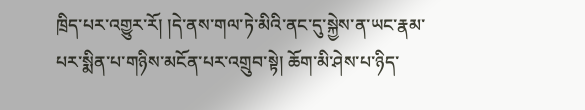ཁྲིད་པར་འགྱུར་རོ། །དེ་ནས་གལ་ཏེ་མིའི་ནང་དུ་སྐྱེས་ན་ཡང་རྣམ་པར་སྨིན་པ་གཉིས་མངོན་པར་འགྲུབ་སྟེ། ཆོག་མི་ཤེས་པ་ཉིད་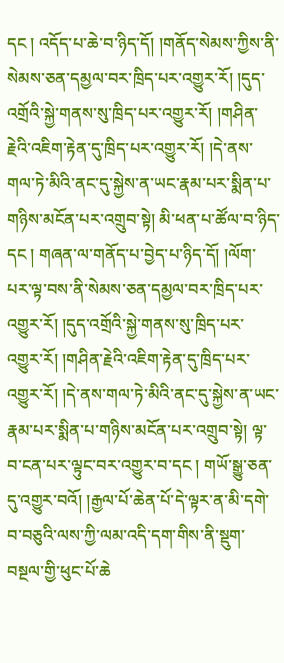དང ། འདོད་པ་ཆེ་བ་ཉིད་དོ། །གནོད་སེམས་ཀྱིས་ནི་སེམས་ཅན་དམྱལ་བར་ཁྲིད་པར་འགྱུར་རོ། །དུད་འགྲོའི་སྐྱེ་གནས་སུ་ཁྲིད་པར་འགྱུར་རོ། །གཤིན་རྗེའི་འཇིག་རྟེན་དུ་ཁྲིད་པར་འགྱུར་རོ། །དེ་ནས་གལ་ཏེ་མིའི་ནང་དུ་སྐྱེས་ན་ཡང་རྣམ་པར་སྨིན་པ་གཉིས་མངོན་པར་འགྲུབ་སྟེ། མི་ཕན་པ་ཚོལ་བ་ཉིད་དང ། གཞན་ལ་གནོད་པ་བྱེད་པ་ཉིད་དོ། །ལོག་པར་ལྟ་བས་ནི་སེམས་ཅན་དམྱལ་བར་ཁྲིད་པར་འགྱུར་རོ། །དུད་འགྲོའི་སྐྱེ་གནས་སུ་ཁྲིད་པར་འགྱུར་རོ། །གཤིན་རྗེའི་འཇིག་རྟེན་དུ་ཁྲིད་པར་འགྱུར་རོ། །དེ་ནས་གལ་ཏེ་མིའི་ནང་དུ་སྐྱེས་ན་ཡང་རྣམ་པར་སྨིན་པ་གཉིས་མངོན་པར་འགྲུབ་སྟེ། ལྟ་བ་ངན་པར་ལྟུང་བར་འགྱུར་བ་དང ། གཡོ་སྒྱུ་ཅན་དུ་འགྱུར་བའོ། །རྒྱལ་པོ་ཆེན་པོ་དེ་ལྟར་ན་མི་དགེ་བ་བཅུའི་ལས་ཀྱི་ལམ་འདི་དག་གིས་ནི་སྡུག་བསྔལ་གྱི་ཕུང་པོ་ཆེ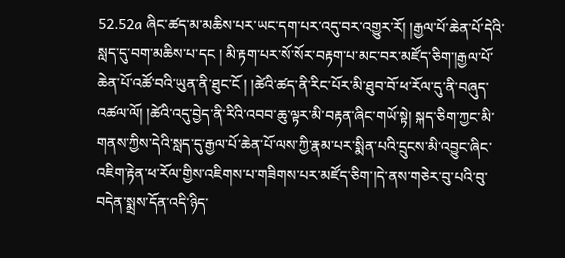52.52a ཞིང་ཚད་མ་མཆིས་པར་ཡང་དག་པར་འདུ་བར་འགྱུར་རོ། །རྒྱལ་པོ་ཆེན་པོ་དེའི་སླད་དུ་བག་མཆིས་པ་དང ། མི་རྟག་པར་སོ་སོར་བརྟག་པ་མང་བར་མཛོད་ཅིག་།རྒྱལ་པོ་ཆེན་པོ་འཚོ་བའི་ཡུན་ནི་ཐུང་ངོ ། །ཚེའི་ཚད་ནི་རིང་པོར་མི་ཐུབ་བོ་ཕ་རོལ་དུ་ནི་བཞུད་འཚལ་ལོ། །ཚེའི་འདུ་བྱེད་ནི་རིའི་འབབ་ཆུ་ལྟར་མི་བརྟན་ཞིང་གཡོ་སྟེ། སྐད་ཅིག་ཀྱང་མི་གནས་ཀྱིས་དེའི་སླད་དུ་རྒྱལ་པོ་ཆེན་པོ་ལས་ཀྱི་རྣམ་པར་སྨིན་པའི་དྲུངས་མི་འབྱུང་ཞིང་འཇིག་རྟེན་ཕ་རོལ་གྱིས་འཇིགས་པ་གཟིགས་པར་མཛོད་ཅིག་།དེ་ནས་གཅེར་བུ་པའི་བུ་བདེན་སྨྲས་དོན་འདི་ཉིད་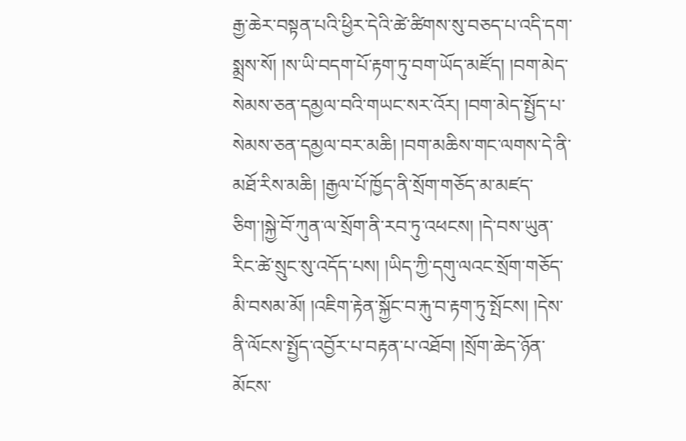རྒྱ་ཆེར་བསྟན་པའི་ཕྱིར་དེའི་ཚེ་ཚིགས་སུ་བཅད་པ་འདི་དག་སྨྲས་སོ། །ས་ཡི་བདག་པོ་རྟག་ཏུ་བག་ཡོད་མཛོད། །བག་མེད་སེམས་ཅན་དམྱལ་བའི་གཡང་སར་འོར། །བག་མེད་སྤྱོད་པ་སེམས་ཅན་དམྱལ་བར་མཆི། །བག་མཆིས་གང་ལགས་དེ་ནི་མཐོ་རིས་མཆི། །རྒྱལ་པོ་ཁྱོད་ནི་སྲོག་གཅོད་མ་མཛད་ཅིག་།སྐྱེ་བོ་ཀུན་ལ་སྲོག་ནི་རབ་ཏུ་འཕངས། །དེ་བས་ཡུན་རིང་ཚེ་སྲུང་སུ་འདོད་པས། །ཡིད་ཀྱི་དགུ་ལའང་སྲོག་གཅོད་མི་བསམ་མོ། །འཇིག་རྟེན་སྐྱོང་བ་རྐུ་བ་རྟག་ཏུ་སྤོངས། །དེས་ནི་ལོངས་སྤྱོད་འབྱོར་པ་བརྟན་པ་འཐོབ། །སྲོག་ཆེད་ཉོན་མོངས་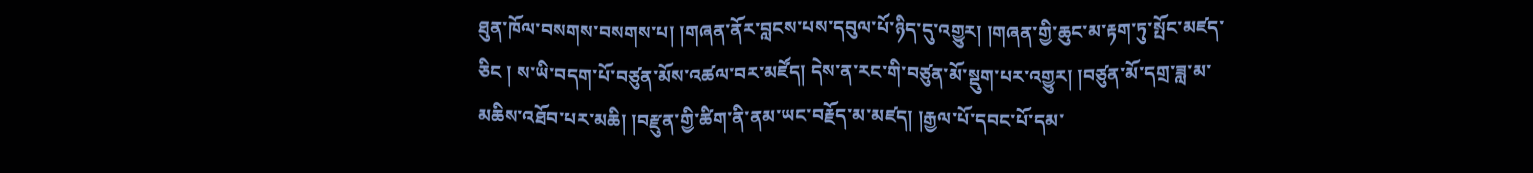ཐུན་ཁོལ་བསགས་བསགས་པ། །གཞན་ནོར་བླངས་པས་དབུལ་པོ་ཉིད་དུ་འགྱུར། །གཞན་གྱི་ཆུང་མ་རྟག་ཏུ་སྤོང་མཛད་ཅིང ། ས་ཡི་བདག་པོ་བཙུན་མོས་འཚལ་བར་མཛོད། དེས་ན་རང་གི་བཙུན་མོ་སྡུག་པར་འགྱུར། །བཙུན་མོ་དགྲ་ཟླ་མ་མཆིས་འཐོབ་པར་མཆི། །བརྫུན་གྱི་ཚིག་ནི་ནམ་ཡང་བརྗོད་མ་མཛད། །རྒྱལ་པོ་དབང་པོ་དམ་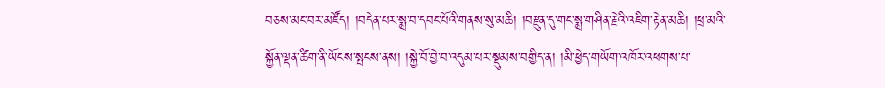བཅས་མང་བར་མཛོད། །བདེན་པར་སྨྲ་བ་དབང་པོའི་གནས་སུ་མཆི། །བརྫུན་དུ་གང་སྨྲ་གཤིན་རྗེའི་འཇིག་རྟེན་མཆི། །ཕྲ་མའི་སྐྱོན་ལྡན་ཚིག་ནི་ཡོངས་སྤངས་ནས། །སྐྱེ་བོ་བྱེ་བ་འདུམ་པར་སྡུམས་བགྱིད་ན། །མི་ཕྱེད་གཡོག་འཁོར་འཕགས་པ་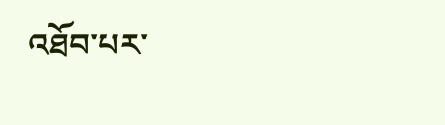འཐོབ་པར་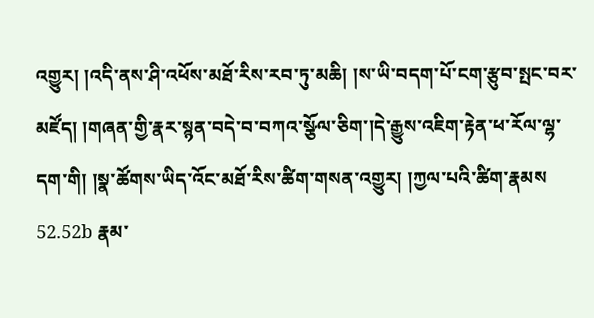འགྱུར། །འདི་ནས་ཤི་འཕོས་མཐོ་རིས་རབ་ཏུ་མཆི། །ས་ཡི་བདག་པོ་ངག་རྩུབ་སྤང་བར་མཛོད། །གཞན་གྱི་རྣར་སྙན་བདེ་བ་བཀའ་སྩོལ་ཅིག་།དེ་རྒྱུས་འཇིག་རྟེན་ཕ་རོལ་ལྷ་དག་གི། །སྣ་ཚོགས་ཡིད་འོང་མཐོ་རིས་ཚིག་གསན་འགྱུར། །ཀྱལ་པའི་ཚིག་རྣམས 52.52b རྣམ་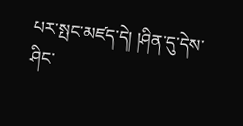པར་སྤང་མཛད་དེ། །ཤིན་དུ་དེས་ཤིང་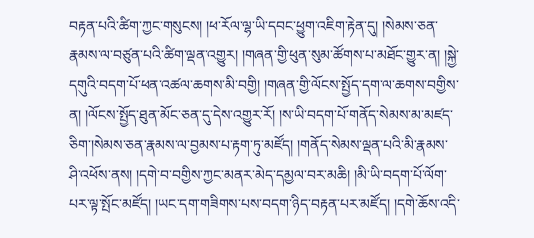བརྟན་པའི་ཚིག་ཀྱང་གསུངས། །ཕ་རོལ་ལྷ་ཡི་དབང་ཕྱུག་འཇིག་རྟེན་དུ། །སེམས་ཅན་རྣམས་ལ་བཙུན་པའི་ཚིག་ལྡན་འགྱུར། །གཞན་གྱི་ཕུན་སུམ་ཚོགས་པ་མཐོང་གྱུར་ན། །སྐྱེ་དགུའི་བདག་པོ་ཕན་འཚལ་ཆགས་མི་བགྱི། །གཞན་གྱི་ལོངས་སྤྱོད་དག་ལ་ཆགས་བགྱིས་ན། །ལོངས་སྤྱོད་ཐུན་མོང་ཅན་དུ་དེས་འགྱུར་རོ། །ས་ཡི་བདག་པོ་གནོད་སེམས་མ་མཛད་ཅིག་།སེམས་ཅན་རྣམས་ལ་བྱམས་པ་རྟག་ཏུ་མཛོད། །གནོད་སེམས་ལྡན་པའི་མི་རྣམས་ཤི་འཕོས་ནས། །དགེ་བ་བགྱིས་ཀྱང་མནར་མེད་དམྱལ་བར་མཆི། །མི་ཡི་བདག་པོ་ལོག་པར་ལྟ་སྤོང་མཛོད། །ཡང་དག་གཟིགས་པས་བདག་ཉིད་བརྟན་པར་མཛོད། །དགེ་ཆོས་འདི་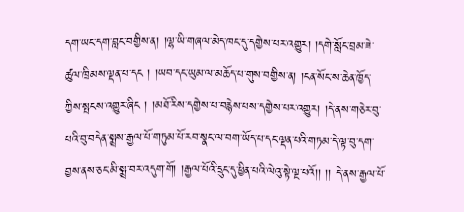དག་ཡང་དག་བླང་བགྱིས་ན། །ལྷ་ཡི་གཞལ་མེད་ཁང་དུ་དགྱེས་པར་འགྱུར། །དགེ་སློང་བྲམ་ཟེ་ཚུལ་ཁྲིམས་ལྡན་པ་དང ། །ཡབ་དང་ཡུམ་ལ་མཆོད་པ་གུས་བགྱིས་ན། །ངན་སོང་ས་ཆེན་ཁྱོད་ཀྱིས་སྤངས་འགྱུར་ཞིང ། །མཐོ་རིས་དགྱེས་པ་བརྙེས་པས་དགྱེས་པར་འགྱུར། །དེ་ནས་གཅེར་བུ་པའི་བུ་བདེན་སྨྲས་རྒྱལ་པོ་གཏུམ་པོ་རབ་སྣང་ལ་བག་ཡོད་པ་དང་ལྡན་པའི་གཏམ་དེ་ལྟ་བུ་དག་བྱས་ནས་ཅང་མི་སྨྲ་བར་འདུག་གོ། །རྒྱལ་པོའི་དྲུང་དུ་ཕྱིན་པའི་ལེའུ་སྟེ་ལྔ་པའོ།། །། དེ་ནས་རྒྱལ་པོ་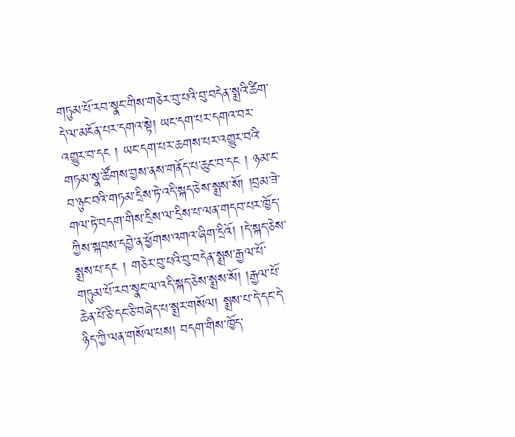གཏུམ་པོ་རབ་སྣང་གིས་གཅེར་བུ་པའི་བུ་བདེན་སྨྲའི་ཚིག་དེ་ལ་མངོན་པར་དགའ་སྟེ། ཡང་དག་པར་དགའ་བར་འགྱུར་བ་དང ། ཡང་དག་པར་ཆགས་པར་འགྱུར་བའི་གཏམ་སྣ་ཚོགས་བྱས་ནས་གནོད་པ་ཆུང་བ་དང ། ཉམ་ང་བ་ཉུང་བའི་གཏམ་དྲིས་ཏེ་འདི་སྐད་ཅེས་སྨྲས་སོ། །བྲམ་ཟེ་གལ་ཏེ་བདག་གིས་དྲིས་ལ་དྲིས་པ་ལན་གདབ་པར་ཁྱོད་ཀྱིས་སྐབས་དབྱེ་ན་ཕྱོགས་འགའ་ཞིག་དྲིའོ། །དེ་སྐད་ཅེས་སྨྲས་པ་དང ། གཅེར་བུ་པའི་བུ་བདེན་སྨྲས་རྒྱལ་པོ་གཏུམ་པོ་རབ་སྣང་ལ་འདི་སྐད་ཅེས་སྨྲས་སོ། །རྒྱལ་པོ་ཆེན་པོ་ཅི་དང་ཅི་བཞེད་པ་སྨྲར་གསོལ། སྨྲས་པ་དེ་དང་དེ་ཉིད་ཀྱི་ལན་གསོལ་པས། བདག་གིས་ཁྱོད་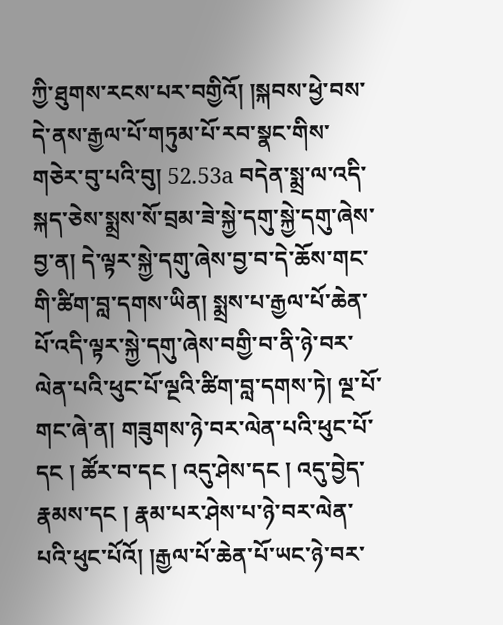ཀྱི་ཐུགས་རངས་པར་བགྱིའོ། །སྐབས་ཕྱེ་བས་དེ་ནས་རྒྱལ་པོ་གཏུམ་པོ་རབ་སྣང་གིས་གཅེར་བུ་པའི་བུ། 52.53a བདེན་སྨྲ་ལ་འདི་སྐད་ཅེས་སྨྲས་སོ་བྲམ་ཟེ་སྐྱེ་དགུ་སྐྱེ་དགུ་ཞེས་བྱ་ན། དེ་ལྟར་སྐྱེ་དགུ་ཞེས་བྱ་བ་དེ་ཆོས་གང་གི་ཚིག་བླ་དགས་ཡིན། སྨྲས་པ་རྒྱལ་པོ་ཆེན་པོ་འདི་ལྟར་སྐྱེ་དགུ་ཞེས་བགྱི་བ་ནི་ཉེ་བར་ལེན་པའི་ཕུང་པོ་ལྔའི་ཚིག་བླ་དགས་ཏེ། ལྔ་པོ་གང་ཞེ་ན། གཟུགས་ཉེ་བར་ལེན་པའི་ཕུང་པོ་དང ། ཚོར་བ་དང ། འདུ་ཤེས་དང ། འདུ་བྱེད་རྣམས་དང ། རྣམ་པར་ཤེས་པ་ཉེ་བར་ལེན་པའི་ཕུང་པོའོ། །རྒྱལ་པོ་ཆེན་པོ་ཡང་ཉེ་བར་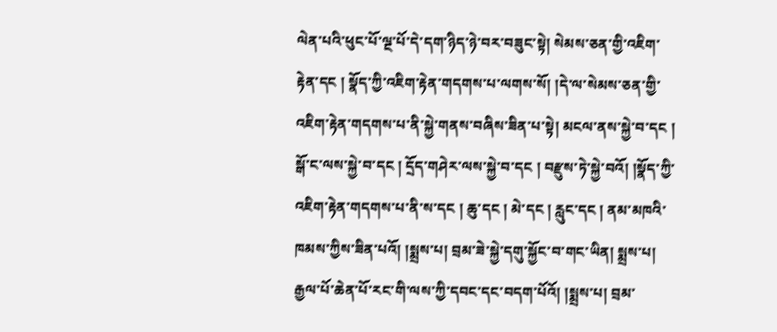ལེན་པའི་ཕུང་པོ་ལྔ་པོ་དེ་དག་ཉིད་ཉེ་བར་བཟུང་སྟེ། སེམས་ཅན་གྱི་འཇིག་རྟེན་དང ། སྣོད་ཀྱི་འཇིག་རྟེན་གདགས་པ་ལགས་སོ། །དེ་ལ་སེམས་ཅན་གྱི་འཇིག་རྟེན་གདགས་པ་ནི་སྐྱེ་གནས་བཞིས་ཟིན་པ་སྟེ། མངལ་ནས་སྐྱེ་བ་དང ། སྒོ་ང་ལས་སྐྱེ་བ་དང ། དྲོད་གཤེར་ལས་སྐྱེ་བ་དང ། བརྫུས་ཏེ་སྐྱེ་བའོ། །སྣོད་ཀྱི་འཇིག་རྟེན་གདགས་པ་ནི་ས་དང ། ཆུ་དང ། མེ་དང ། རླུང་དང ། ནམ་མཁའི་ཁམས་ཀྱིས་ཟིན་པའོ། །སྨྲས་པ། བྲམ་ཟེ་སྐྱེ་དགུ་སྐྱོང་བ་གང་ཡིན། སྨྲས་པ། རྒྱལ་པོ་ཆེན་པོ་རང་གི་ལས་ཀྱི་དབང་དང་བདག་པོའོ། །སྨྲས་པ། བྲམ་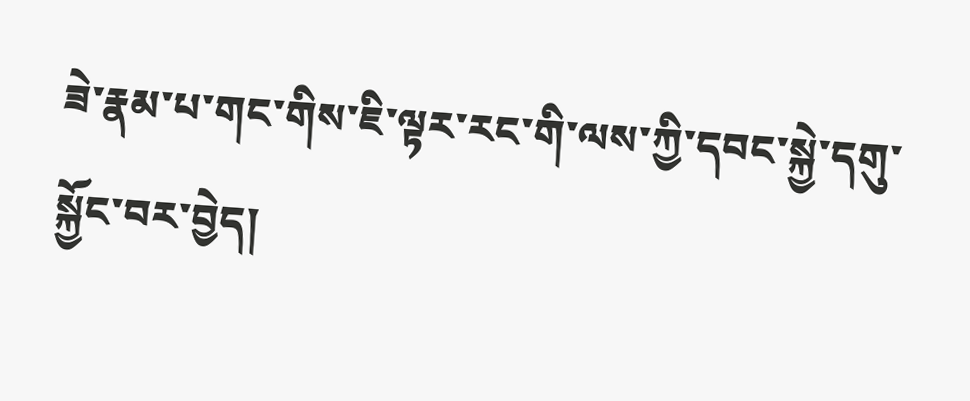ཟེ་རྣམ་པ་གང་གིས་ཇི་ལྟར་རང་གི་ལས་ཀྱི་དབང་སྐྱེ་དགུ་སྐྱོང་བར་བྱེད།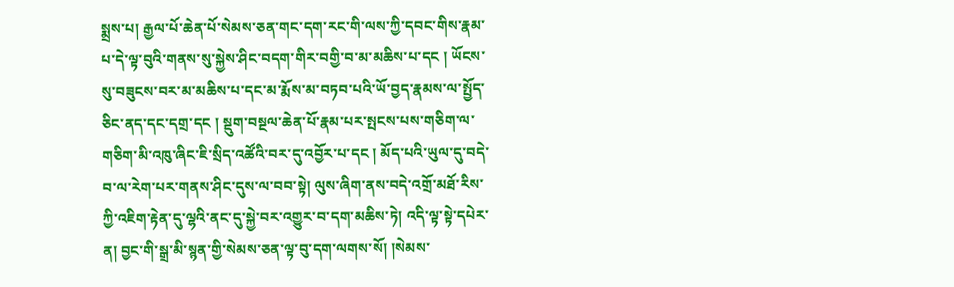སྨྲས་པ། རྒྱལ་པོ་ཆེན་པོ་སེམས་ཅན་གང་དག་རང་གི་ལས་ཀྱི་དབང་གིས་རྣམ་པ་དེ་ལྟ་བུའི་གནས་སུ་སྐྱེས་ཤིང་བདག་གིར་བགྱི་བ་མ་མཆིས་པ་དང ། ཡོངས་སུ་བཟུངས་བར་མ་མཆིས་པ་དང་མ་རྨོས་མ་བཏབ་པའི་ཡོ་བྱད་རྣམས་ལ་སྤྱོད་ཅིང་ནད་དང་དགྲ་དང ། སྡུག་བསྔལ་ཆེན་པོ་རྣམ་པར་སྤངས་པས་གཅིག་ལ་གཅིག་མི་འཁུ་ཞིང་ཇི་སྲིད་འཚོའི་བར་དུ་འབྱོར་པ་དང ། མོད་པའི་ཡུལ་དུ་བདེ་བ་ལ་རེག་པར་གནས་ཤིང་དུས་ལ་བབ་སྟེ། ལུས་ཞིག་ནས་བདེ་འགྲོ་མཐོ་རིས་ཀྱི་འཇིག་རྟེན་དུ་ལྷའི་ནང་དུ་སྐྱེ་བར་འགྱུར་བ་དག་མཆིས་ཏེ། འདི་ལྟ་སྟེ་དཔེར་ན། བྱང་གི་སྒྲ་མི་སྙན་གྱི་སེམས་ཅན་ལྟ་བུ་དག་ལགས་སོ། །སེམས་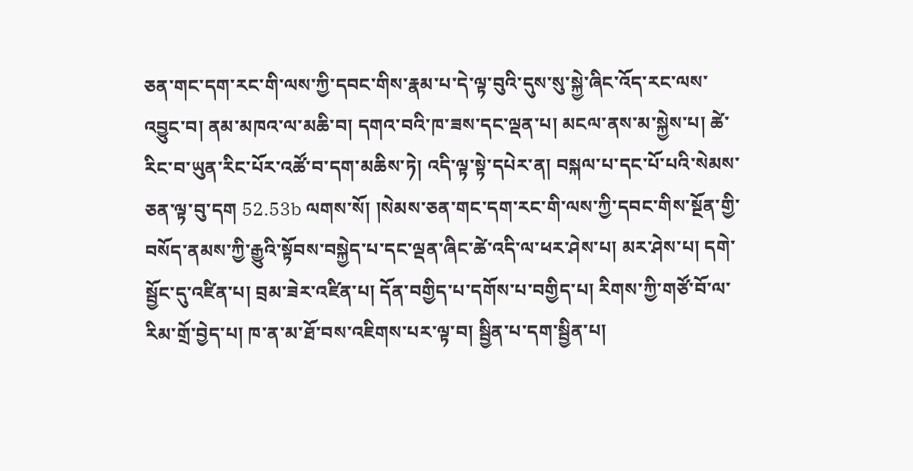ཅན་གང་དག་རང་གི་ལས་ཀྱི་དབང་གིས་རྣམ་པ་དེ་ལྟ་བུའི་དུས་སུ་སྐྱེ་ཞིང་འོད་རང་ལས་འབྱུང་བ། ནམ་མཁའ་ལ་མཆི་བ། དགའ་བའི་ཁ་ཟས་དང་ལྡན་པ། མངལ་ནས་མ་སྐྱེས་པ། ཚེ་རིང་བ་ཡུན་རིང་པོར་འཚོ་བ་དག་མཆིས་ཏེ། འདི་ལྟ་སྟེ་དཔེར་ན། བསྐལ་པ་དང་པོ་པའི་སེམས་ཅན་ལྟ་བུ་དག 52.53b ལགས་སོ། །སེམས་ཅན་གང་དག་རང་གི་ལས་ཀྱི་དབང་གིས་སྔོན་གྱི་བསོད་ནམས་ཀྱི་རྒྱུའི་སྟོབས་བསྐྱེད་པ་དང་ལྡན་ཞིང་ཚེ་འདི་ལ་ཕར་ཤེས་པ། མར་ཤེས་པ། དགེ་སྦྱོང་དུ་འཛིན་པ། བྲམ་ཟེར་འཛིན་པ། དོན་བགྱིད་པ་དགོས་པ་བགྱིད་པ། རིགས་ཀྱི་གཙོ་བོ་ལ་རིམ་གྲོ་བྱེད་པ། ཁ་ན་མ་ཐོ་བས་འཇིགས་པར་ལྟ་བ། སྦྱིན་པ་དག་སྦྱིན་པ།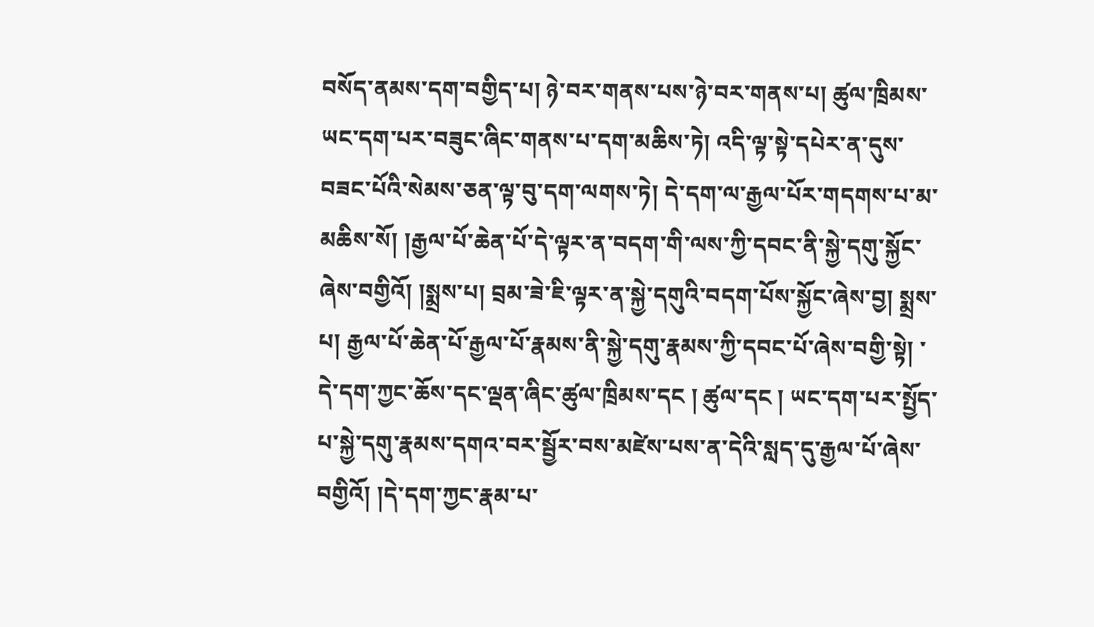བསོད་ནམས་དག་བགྱིད་པ། ཉེ་བར་གནས་པས་ཉེ་བར་གནས་པ། ཚུལ་ཁྲིམས་ཡང་དག་པར་བཟུང་ཞིང་གནས་པ་དག་མཆིས་ཏེ། འདི་ལྟ་སྟེ་དཔེར་ན་དུས་བཟང་པོའི་སེམས་ཅན་ལྟ་བུ་དག་ལགས་ཏེ། དེ་དག་ལ་རྒྱལ་པོར་གདགས་པ་མ་མཆིས་སོ། །རྒྱལ་པོ་ཆེན་པོ་དེ་ལྟར་ན་བདག་གི་ལས་ཀྱི་དབང་ནི་སྐྱེ་དགུ་སྐྱོང་ཞེས་བགྱིའོ། །སྨྲས་པ། བྲམ་ཟེ་ཇི་ལྟར་ན་སྐྱེ་དགུའི་བདག་པོས་སྐྱོང་ཞེས་བྱ། སྨྲས་པ། རྒྱལ་པོ་ཆེན་པོ་རྒྱལ་པོ་རྣམས་ནི་སྐྱེ་དགུ་རྣམས་ཀྱི་དབང་པོ་ཞེས་བགྱི་སྟེ། ་དེ་དག་ཀྱང་ཆོས་དང་ལྡན་ཞིང་ཚུལ་ཁྲིམས་དང ། ཚུལ་དང ། ཡང་དག་པར་སྤྱོད་པ་སྐྱེ་དགུ་རྣམས་དགའ་བར་སྦྱོར་བས་མཛེས་པས་ན་དེའི་སླད་དུ་རྒྱལ་པོ་ཞེས་བགྱིའོ། །དེ་དག་ཀྱང་རྣམ་པ་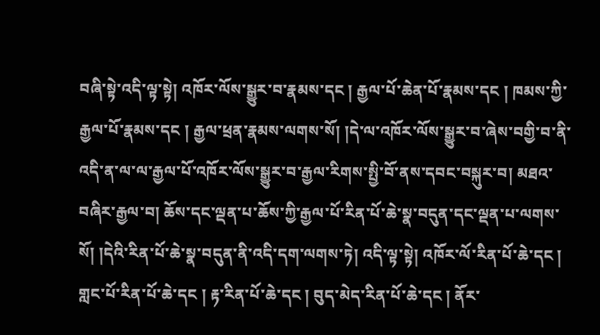བཞི་སྟེ་འདི་ལྟ་སྟེ། འཁོར་ལོས་སྒྱུར་བ་རྣམས་དང ། རྒྱལ་པོ་ཆེན་པོ་རྣམས་དང ། ཁམས་ཀྱི་རྒྱལ་པོ་རྣམས་དང ། རྒྱལ་ཕྲན་རྣམས་ལགས་སོ། །དེ་ལ་འཁོར་ལོས་སྒྱུར་བ་ཞེས་བགྱི་བ་ནི་འདི་ན་ལ་ལ་རྒྱལ་པོ་འཁོར་ལོས་སྒྱུར་བ་རྒྱལ་རིགས་སྤྱི་བོ་ནས་དབང་བསྐུར་བ། མཐའ་བཞིར་རྒྱལ་བ། ཆོས་དང་ལྡན་པ་ཆོས་ཀྱི་རྒྱལ་པོ་རིན་པོ་ཆེ་སྣ་བདུན་དང་ལྡན་པ་ལགས་སོ། །དེའི་རིན་པོ་ཆེ་སྣ་བདུན་ནི་འདི་དག་ལགས་ཏེ། འདི་ལྟ་སྟེ། འཁོར་ལོ་རིན་པོ་ཆེ་དང ། གླང་པོ་རིན་པོ་ཆེ་དང ། རྟ་རིན་པོ་ཆེ་དང ། བུད་མེད་རིན་པོ་ཆེ་དང ། ནོར་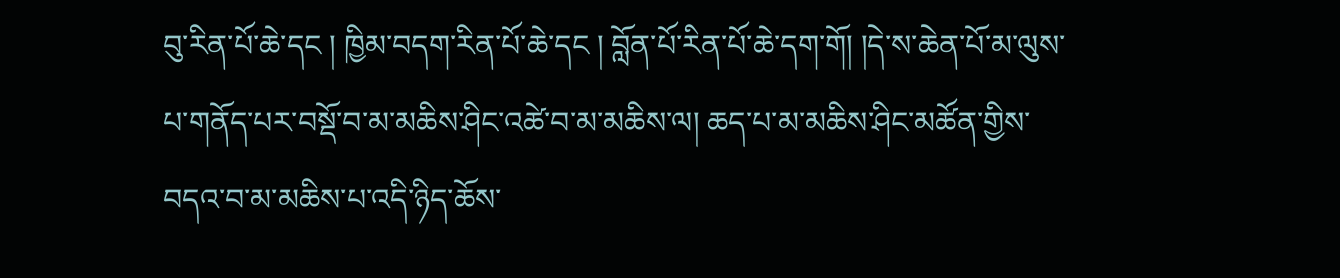བུ་རིན་པོ་ཆེ་དང ། ཁྱིམ་བདག་རིན་པོ་ཆེ་དང ། བློན་པོ་རིན་པོ་ཆེ་དག་གོ། །དེ་ས་ཆེན་པོ་མ་ལུས་པ་གནོད་པར་བསྡོ་བ་མ་མཆིས་ཤིང་འཚེ་བ་མ་མཆིས་ལ། ཆད་པ་མ་མཆིས་ཤིང་མཚོན་གྱིས་བདའ་བ་མ་མཆིས་པ་འདི་ཉིད་ཆོས་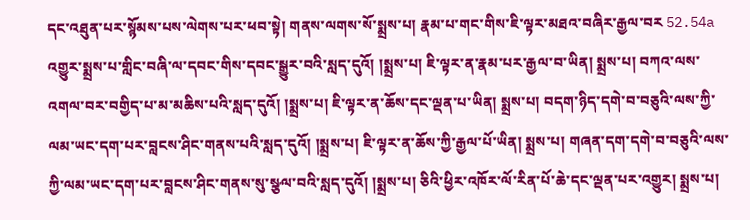དང་འཐུན་པར་སྙོམས་པས་ལེགས་པར་ཕབ་སྟེ། གནས་ལགས་སོ་སྨྲས་པ། རྣམ་པ་གང་གིས་ཇི་ལྟར་མཐའ་བཞིར་རྒྱལ་བར 52.54a འགྱུར་སྨྲས་པ་གླིང་བཞི་ལ་དབང་གིས་དབང་སྒྱུར་བའི་སླད་དུའོ། །སྨྲས་པ། ཇི་ལྟར་ན་རྣམ་པར་རྒྱལ་བ་ཡིན། སྨྲས་པ། བཀའ་ལས་འགལ་བར་བགྱིད་པ་མ་མཆིས་པའི་སླད་དུའོ། །སྨྲས་པ། ཇི་ལྟར་ན་ཆོས་དང་ལྡན་པ་ཡིན། སྨྲས་པ། བདག་ཉིད་དགེ་བ་བཅུའི་ལས་ཀྱི་ལམ་ཡང་དག་པར་བླངས་ཤིང་གནས་པའི་སླད་དུའོ། །སྨྲས་པ། ཇི་ལྟར་ན་ཆོས་ཀྱི་རྒྱལ་པོ་ཡིན། སྨྲས་པ། གཞན་དག་དགེ་བ་བཅུའི་ལས་ཀྱི་ལམ་ཡང་དག་པར་བླངས་ཤིང་གནས་སུ་སྩལ་བའི་སླད་དུའོ། །སྨྲས་པ། ཅིའི་ཕྱིར་འཁོར་ལོ་རིན་པོ་ཆེ་དང་ལྡན་པར་འགྱུར། སྨྲས་པ།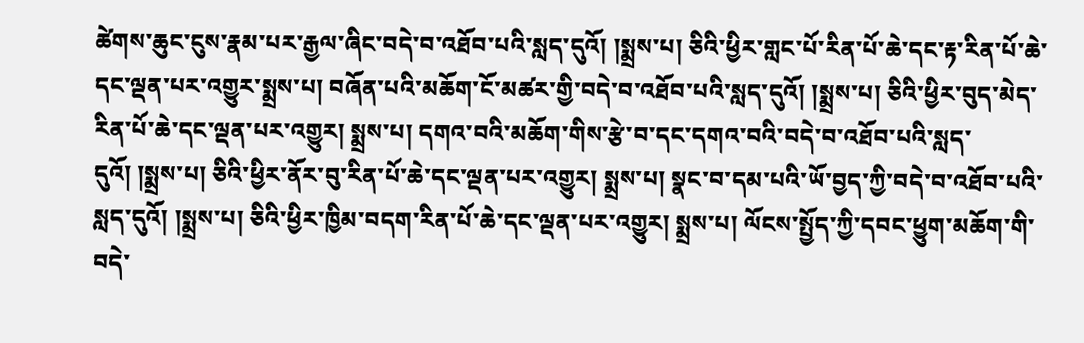ཚེགས་ཆུང་ངུས་རྣམ་པར་རྒྱལ་ཞིང་བདེ་བ་འཐོབ་པའི་སླད་དུའོ། །སྨྲས་པ། ཅིའི་ཕྱིར་གླང་པོ་རིན་པོ་ཆེ་དང་རྟ་རིན་པོ་ཆེ་དང་ལྡན་པར་འགྱུར་སྨྲས་པ། བཞོན་པའི་མཆོག་ངོ་མཚར་གྱི་བདེ་བ་འཐོབ་པའི་སླད་དུའོ། །སྨྲས་པ། ཅིའི་ཕྱིར་བུད་མེད་རིན་པོ་ཆེ་དང་ལྡན་པར་འགྱུར། སྨྲས་པ། དགའ་བའི་མཆོག་གིས་རྩེ་བ་དང་དགའ་བའི་བདེ་བ་འཐོབ་པའི་སླད་དུའོ། །སྨྲས་པ། ཅིའི་ཕྱིར་ནོར་བུ་རིན་པོ་ཆེ་དང་ལྡན་པར་འགྱུར། སྨྲས་པ། སྣང་བ་དམ་པའི་ཡོ་བྱད་ཀྱི་བདེ་བ་འཐོབ་པའི་སླད་དུའོ། །སྨྲས་པ། ཅིའི་ཕྱིར་ཁྱིམ་བདག་རིན་པོ་ཆེ་དང་ལྡན་པར་འགྱུར། སྨྲས་པ། ལོངས་སྤྱོད་ཀྱི་དབང་ཕྱུག་མཆོག་གི་བདེ་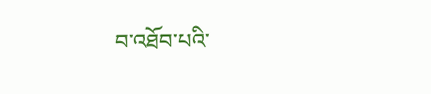བ་འཐོབ་པའི་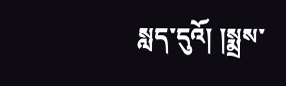སླད་དུའོ། །སྨྲས་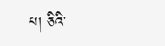པ། ཅིའི་